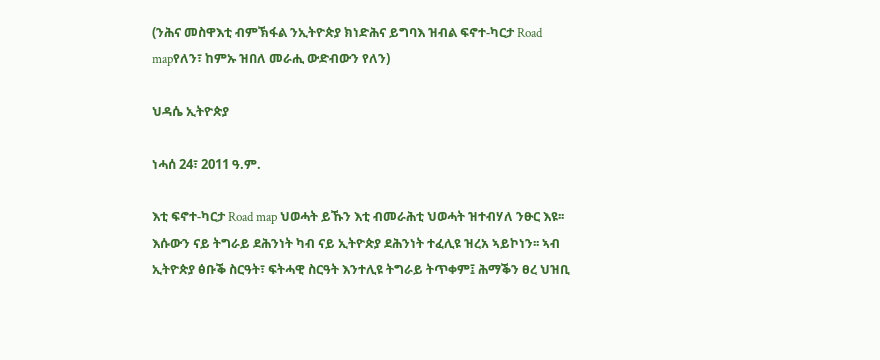(ንሕና መስዋእቲ ብምኽፋል ንኢትዮጵያ ክነድሕና ይግባእ ዝብል ፍኖተ-ካርታ Road mapየለን፣ ከምኡ ዝበለ መራሒ ውድብውን የለን)

ህዳሴ ኢትዮጵያ

ነሓሰ 24፣ 2011 ዓ.ም.

እቲ ፍኖተ-ካርታ Road map ህወሓት ይኹን እቲ ብመራሕቲ ህወሓት ዝተብሃለ ንፁር እዩ፡፡ እሱውን ናይ ትግራይ ደሕንነት ካብ ናይ ኢትዮጵያ ደሕንነት ተፈሊዩ ዝረአ ኣይኮነን፡፡ ኣብ ኢትዮጵያ ፅቡቕ ስርዓት፣ ፍትሓዊ ስርዓት እንተሊዩ ትግራይ ትጥቀም፤ ሕማቕን ፀረ ህዝቢ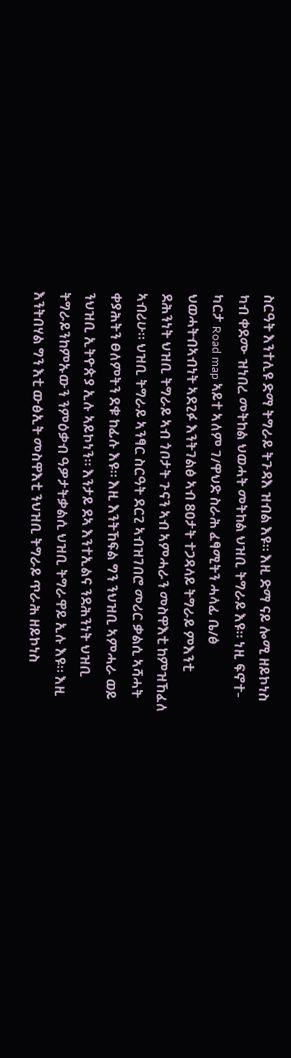ስርዓት እንተሊዩ ድማ ትግራይ ትጉዳእ ዝብል እዩ፡፡ እዚ ድማ ናይ ሎሚ ዘይኮነስ ካብ ቀደሙ ዝነበረ መትከል ህወሓት መትከል ህዝቢ ትግራይ እዩ፡፡ ነዚ ፍኖተ-ካርታ Road map ኣይተ ኣለም ገ/ዋህድ ስራሕ ፈፃሚትን ሓላፊ ቤ/ፅ ህወሓትብኣብነት ኣደጊፉ እንትገልፅ ኣብ 80ታት ተጋዳላይ ትግራይ ምእንቲ ደሕንነት ህዝቢ ትግራይ ኣብ ጎቦታት ጉናን ኣብ ኣምሓራን መስዋእቲ ከምዝኸፈለ ኣብሪሁ፡፡ ህዝቢ ትግራይ ኣንፃር ስርዓት ደርጊ ኣብዝገበሮ መሪር ቃልሲ ኣሻሓት ቀያሕትን ፀለምትን ደቁ ከፊሉ እዩ፡፡ እዚ እንትኸፍል ግን ንህዝቢ ኣምሓራ ወይ ንህዝቢ ኢትዮጵያ ኢሉ ኣይኮነን፡፡ እንታይ ደኣ እንተኢልና ንደሕንነት ህዝቢ ትግራይንከምኡውን ንምዕቃብ ዓዎታትቃልሲ ህዝቢ ትግራዋይ ኢሉ እዩ፡፡ እዚ እንትበሃል ግን እቲ ውፅኢት መስዋእቲ ንህዝቢ ትግራይ ጥራሕ ዘይኮነስ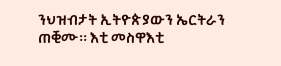ንህዝብታት ኢትዮጵያውን ኤርትራን ጠቒሙ፡፡ እቲ መስዋእቲ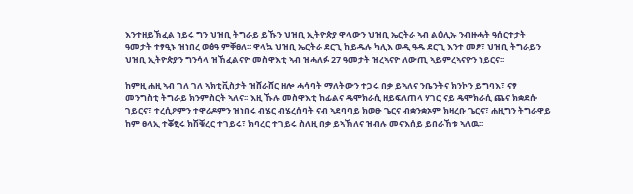እንተዘይኽፈል ነይሩ ግን ህዝቢ ትግራይ ይኹን ህዝቢ ኢትዮጵያ ዋላውን ህዝቢ ኤርትራ ኣብ ልዕሊኡ ንብዙሓት ዓሰርተታት ዓመታት ተፃዒኑ ዝነበረ ወፅዓ ምቐፀለ፡፡ ዋላኳ ህዝቢ ኤርትራ ደርጊ ከይዱሉ ካሊእ ወዲ ዓዱ ደርጊ እንተ መፆ፣ ህዝቢ ትግራይን ህዝቢ ኢትዮጵያን ግንሳላ ዝኸፈልናዮ መስዋእቲ ኣብ ዝሓለፉ 27 ዓመታት ዝረኣናዮ ለውጢ ኣይምረኣናዮን ነይርና፡፡

ከምዚ ሐዚ ኣብ ገለ ገለ ኣክቲቪስታት ዝሸራሸር ዘሎ ሓሳባት ማለትውን ተጋሩ በቃ ይኣለና ንቤንትና ክንኮን ይግባእ፣ ናፃ መንግስቲ ትግራይ ክንምስርት ኣለና፡፡ እዚ ኹሉ መስዋእቲ ከፊልና ዴሞክራሲ ዘይፍለጠላ ሃገር ናይ ዴሞክራሲ ጨና ክቋደሱ ገይርና፣ ተረሲዖምን ተዋሪዶምን ዝነበሩ ብሄር ብሄረሰባት ናብ ኣደባባይ ክወፁ ጌርና ብቋንቋኦም ክዛረቡ ጌርና፣ ሐዚግን ትግራዋይ ከም ፀላኢ ተቖፂሩ ክሽቑረር ተገይሩ፣ ክባረር ተገይሩ ስለዚ በቃ ይኣኽለና ዝብሉ መናእሰይ ይበራኸቱ ኣለዉ፡፡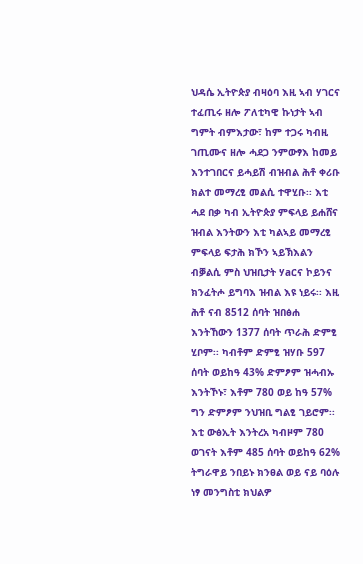ህዳሴ ኢትዮጵያ ብዛዕባ እዚ ኣብ ሃገርና ተፈጢሩ ዘሎ ፖለቲካዊ ኩነታት ኣብ ግምት ብምእታው፣ ከም ተጋሩ ካብዚ ገጢሙና ዘሎ ሓደጋ ንምውፃእ ከመይ እንተገበርና ይሓይሽ ብዝብል ሕቶ ቀሪቡ ክልተ መማረፂ መልሲ ተዋሂቡ፡፡ እቲ ሓደ በቃ ካብ ኢትዮጵያ ምፍላይ ይሐሸና ዝብል እንትውን እቲ ካልኣይ መማረፂ ምፍላይ ፍታሕ ክኾን ኣይኽእልን ብቓልሲ ምስ ህዝቢታት ሃaርና ኮይንና ክንፈትሖ ይግባእ ዝብል እዩ ነይሩ፡፡ እዚ ሕቶ ናብ 8512 ሰባት ዝበፅሐ እንትኸውን 1377 ሰባት ጥራሕ ድምፂ ሂቦም፡፡ ካብቶም ድምፂ ዝሃቡ 597 ሰባት ወይከዓ 43% ድምፆም ዝሓብኡ እንትኾኑ፣ እቶም 780 ወይ ከዓ 57% ግን ድምፆም ንህዝቢ ግልፂ ገይሮም፡፡ እቲ ውፅኢት እንትረአ ካብዞም 780 ወገናት እቶም 485 ሰባት ወይከዓ 62% ትግራዋይ ንበይኑ ክንፀል ወይ ናይ ባዕሉ ነፃ መንግስቲ ክህልዎ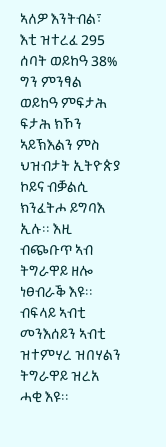ኣለዎ እንትብል፣ እቲ ዝተረፈ 295 ሰባት ወይከዓ 38% ግን ምንፃል ወይከዓ ምፍታሕ ፍታሕ ክኾን ኣይኽእልን ምስ ህዝብታት ኢትዮጵያ ኮይና ብቓልሲ ክንፈትሖ ይግባእ ኢሉ፡፡ እዚ ብጭቡጥ ኣብ ትግራዋይ ዘሎ ነፀብራቕ እዩ፡፡ ብፍላይ ኣብቲ መንእሰይን ኣብቲ ዝተምሃረ ዝበሃልን ትግራዋይ ዝረአ ሓቂ እዩ፡፡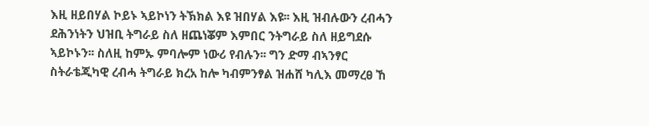እዚ ዘይበሃል ኮይኑ ኣይኮነን ትኽክል እዩ ዝበሃል እዩ፡፡ እዚ ዝብሉውን ረብሓን ደሕንነትን ህዝቢ ትግራይ ስለ ዘጨነቖም እምበር ንትግራይ ስለ ዘይግደሱ ኣይኮኑን፡፡ ስለዚ ከምኡ ምባሎም ነውሪ የብሉን፡፡ ግን ድማ ብኣንፃር ስትራቴጂካዊ ረብሓ ትግራይ ክረአ ከሎ ካብምንፃል ዝሐሸ ካሊእ መማረፀ ኸ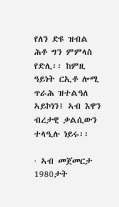የለን ድዩ ዝብል ሕቶ ግን ምምላስ የድሊ፡፡ ከምዚ ዓይነት ርኢቶ ሎሚ ጥራሕ ዝተልዓለ ኣይኮነን፤ ኣብ እዋን ብረታዊ ቃልሲውን ተላዒሉ ነይሩ፡፡

· ኣብ መጀመርታ 1980ታት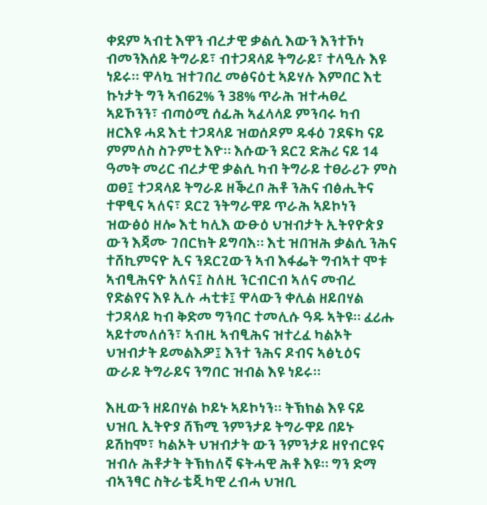ቀደም ኣብቲ እዋን ብረታዊ ቃልሲ እውን እንተኾነ ብመንእሰይ ትግራይ፣ ብተጋዳላይ ትግራይ፣ ተላዒሉ እዩ ነይሩ፡፡ ዋላኳ ዝተገበረ መፅናዕቲ ኣይሃሉ እምበር እቲ ኩነታት ግን ኣብ62% ን 38% ጥራሕ ዝተሓፀረ ኣይኾንን፣ ብጣዕሚ ሰፊሕ ኣፈላላይ ምንባሩ ካብ ዘርእዩ ሓደ እቲ ተጋዳላይ ዝወሰዶም ዱፋዕ ገደፍካ ናይ ምምለስ ስጉምቲ እዮ፡፡ እሱውን ደርጊ ድሕሪ ናይ 14 ዓመት መሪር ብረታዊ ቃልሲ ካብ ትግራይ ተፀራሪጉ ምስ ወፀ፤ ተጋዳላይ ትግራይ ዘቕረቦ ሕቶ ንሕና ብፅሒትና ተዋፂና ኣለና፣ ደርጊ ንትግራዋይ ጥራሕ ኣይኮነን ዝውፅዕ ዘሎ እቲ ካሊእ ውፁዕ ህዝብታት ኢትየዮጵያ ውን እጃሙ ገበርክት ይግባእ፡፡ እቲ ዝበዝሕ ቃልሲ ንሕና ተሸኪምናዮ ኢና ንደርጊውን ኣብ እፋፌት ግብኣተ ሞቱ ኣብፂሕናዮ አለና፤ ስለዚ ንርብርብ ኣለና መብረ የድልየና እዩ ኢሉ ሓቲቱ፤ ዋላውን ቀሊል ዘይበሃል ተጋዳላይ ካብ ቅድመ ግንባር ተመሊሱ ዓዱ ኣትዩ፡፡ ፈሪሑ ኣይተመለሰን፣ ኣብዚ ኣብፂሕና ዝተረፈ ካልኦት ህዝብታት ይመልእዎ፤ እንተ ንሕና ዶብና ኣፅኒዕና ውራይ ትግራይና ንግበር ዝብል እዩ ነይሩ፡፡

እዚውን ዘይበሃል ኮይኑ ኣይኮነን፡፡ ትኽክል እዩ ናይ ህዝቢ ኢትዮያ ሸኽሚ ንምንታይ ትግራዋይ በይኑ ይሽከሞ፣ ካልኦት ህዝብታት ውን ንምንታይ ዘየብርዩና ዝብሉ ሕቶታት ትኽክለኛ ፍትሓዊ ሕቶ እዩ፡፡ ግን ድማ ብኣንፃር ስትራቴጂካዊ ረብሓ ህዝቢ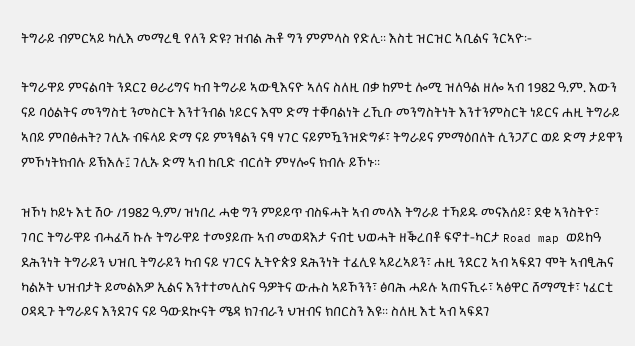ትግራይ ብምርኣይ ካሊእ መማረፂ የለን ድዩ? ዝብል ሕቶ ግን ምምላስ የድሊ፡፡ እስቲ ዝርዝር ኣቢልና ንርኣዮ፡-

ትግራዋይ ምናልባት ንደርጊ ፀራሪግና ካብ ትግራይ ኣውፂእናዮ ኣለና ስለዚ በቃ ከምቲ ሎሚ ዝለዓል ዘሎ ኣብ 1982 ዓ.ም. እውን ናይ ባዕልትና መንግስቲ ንመስርት እንተንብል ነይርና እሞ ድማ ተቐባልነት ረኺቡ መንግስትነት እንተንምስርት ነይርና ሐዚ ትግራይ ኣበይ ምበፅሐት? ገሊኡ ብፍላይ ድማ ናይ ምንፃልን ናፃ ሃገር ናይምዃንዝድግፉ፣ ትግራይና ምማዕበለት ሲንጋፖር ወይ ድማ ታይዋን ምኾነትክብሉ ይኽእሉ፤ ገሊኡ ድማ ኣብ ከቢድ ብርሰት ምሃሎና ክብሉ ይኾኑ፡፡

ዝኾነ ኮይኑ እቲ ሽዑ /1982 ዓ.ም/ ዝነበረ ሓቂ ግን ምይይጥ ብስፍሓት ኣብ መላእ ትግራይ ተኻይዱ መናእሰይ፣ ደቂ ኣንስትዮ፣ ገባር ትግራዋይ ብሓፈሻ ኩሉ ትግራዋይ ተመያይጡ ኣብ መወዳእታ ናብቲ ህወሓት ዘቕረበቶ ፍኖተ-ካርታ Road map ወይከዓ ደሕንነት ትግራይን ህዝቢ ትግራይን ካብ ናይ ሃገርና ኢትዮጵያ ደሕንነት ተፈሊዩ ኣይረኣይን፣ ሐዚ ንደርጊ ኣብ ኣፍደገ ሞት ኣብፂሕና ካልኦት ህዝብታት ይመልእዎ ኢልና እንተተመሊስና ዓዎትና ውሑስ ኣይኾንን፣ ፅባሕ ሓይሉ ኣጠናኺሩ፣ ኣፅዋር ሸማሚቱ፣ ነፈርቲ ዐዳዲጉ ትግራይና እንደገና ናይ ዓውደኲናት ሜዳ ክገብራን ህዝብና ክበርስን እዩ፡፡ ስለዚ እቲ ኣብ ኣፍደገ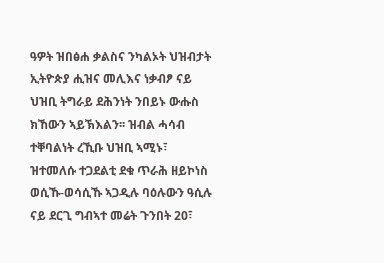ዓዎት ዝበፅሐ ቃልስና ንካልኦት ህዝብታት ኢትዮጵያ ሒዝና መሊእና ነቃብፆ ናይ ህዝቢ ትግራይ ደሕንነት ንበይኑ ውሑስ ክኸውን ኣይኽእልን፡፡ ዝብል ሓሳብ ተቐባልነት ረኺቡ ህዝቢ ኣሚኑ፣ ዝተመለሱ ተጋደልቲ ደቁ ጥራሕ ዘይኮነስ ወሲኹ-ወሳሲኹ ኣጋዲሉ ባዕሉውን ዓሲሉ ናይ ደርጊ ግብኣተ መሬት ጉንበት 20፣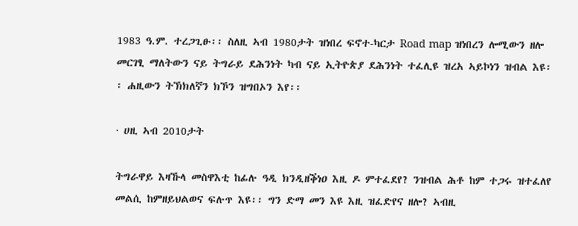1983 ዓ.ም. ተረጋጊፁ፡፡ ስለዚ ኣብ 1980ታት ዝነበረ ፍኖተ-ካርታ Road map ዝነበረን ሎሚውን ዘሎ መርገፂ ማለትውን ናይ ትግራይ ደሕንነት ካብ ናይ ኢትዮጵያ ደሕንነት ተፈሊዩ ዝረአ ኣይኮነን ዝብል እዩ፡፡ ሐዚውን ትኽክለኛን ክኾን ዝግበኦን እየ፡፡

· ሀዚ ኣብ 2010ታት

ትግራዋይ እዛኹላ መስዋእቲ ከፊሉ ዓዲ ክንዲዘቕነዐ እዚ ዶ ምተፈደየ? ንዝብል ሕቶ ከም ተጋሩ ዝተፈለየ መልሲ ከምዘይህልወና ፍሉጥ እዩ፡፡ ግን ድማ መን እዩ እዚ ዝፈድየና ዘሎ? ኣብዚ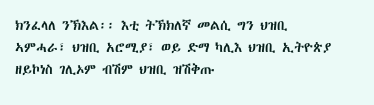ክንፈላለ ንኽእል፡፡ እቲ ትኽክለኛ መልሲ ግን ህዝቢ ኣምሓራ፣ ህዝቢ አሮሚያ፣ ወይ ድማ ካሊእ ህዝቢ ኢትዮጵያ ዘይኮነስ ገሊኦም ብሽም ህዝቢ ዝሽቅጡ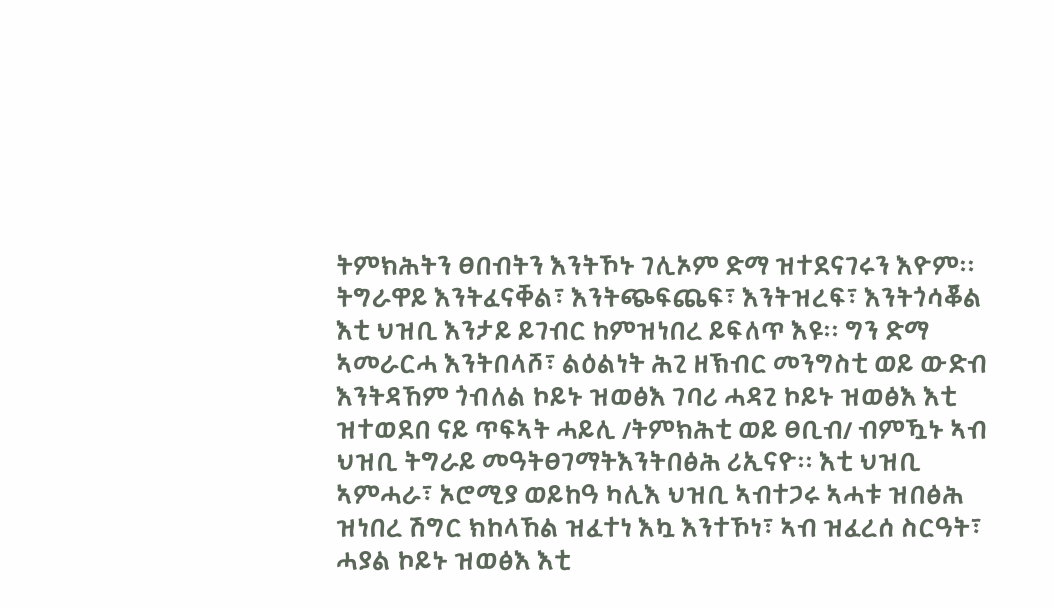ትምክሕትን ፀበብትን እንትኾኑ ገሊኦም ድማ ዝተደናገሩን እዮም፡፡ ትግራዋይ እንትፈናቐል፣ እንትጭፍጨፍ፣ እንትዝረፍ፣ እንትጎሳቖል እቲ ህዝቢ እንታይ ይገብር ከምዝነበረ ይፍለጥ እዩ፡፡ ግን ድማ ኣመራርሓ እንትበላሾ፣ ልዕልነት ሕጊ ዘኽብር መንግስቲ ወይ ውድብ እንትዳኸም ጎብለል ኮይኑ ዝወፅእ ገባሪ ሓዳጊ ኮይኑ ዝወፅእ እቲ ዝተወደበ ናይ ጥፍኣት ሓይሊ /ትምክሕቲ ወይ ፀቢብ/ ብምዃኑ ኣብ ህዝቢ ትግራይ መዓትፀገማትእንትበፅሕ ሪኢናዮ፡፡ እቲ ህዝቢ ኣምሓራ፣ ኦሮሚያ ወይከዓ ካሊእ ህዝቢ ኣብተጋሩ ኣሓቱ ዝበፅሕ ዝነበረ ሽግር ክከላኸል ዝፈተነ እኳ እንተኾነ፣ ኣብ ዝፈረሰ ስርዓት፣ ሓያል ኮይኑ ዝወፅእ እቲ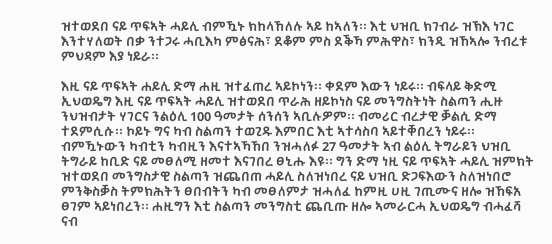ዝተወደበ ናይ ጥፍኣት ሓይሊ ብምዃኑ ክከላኸለሉ ኣይ ከኣለን፡፡ እቲ ህዝቢ ክገብራ ዝኽእ ነገር እንተሃለወት በቃ ንተጋሩ ሓቢእካ ምፅናሕ፣ ደቆም ምስ ደቕኻ ምሕዋስ፣ ክንዲ ዝኸኣሎ ንብረቱ ምህዳም እያ ነይራ፡፡

እዚ ናይ ጥፍኣት ሐይሊ ድማ ሐዚ ዝተፈጠረ ኣይኮነን፡፡ ቀደም እውን ነይሩ፡፡ ብፍላይ ቅድሚ ኢህወዴግ እዚ ናይ ጥፍኣት ሓይሊ ዝተወደበ ጥራሕ ዘይኮነስ ናይ መንግስትነት ስልጣን ሒዙ ንህዝብታት ሃገርና ንልዕሊ 100 ዓመታት ሰንሰን ኣቢሉዎም፡፡ ብመሪር ብረታዊ ቓልሲ ድማ ተደምሲሱ፡፡ ኮይኑ ግና ካብ ስልጣን ተወጊዱ እምበር እቲ ኣተሳስባ ኣይተቐበረን ነይሩ፡፡ ብምዃኑውን ካብቲን ካብዚን እናተኣኻኸበ ንዝሓለፉ 27 ዓመታት ኣብ ልዕሊ ትግራይን ህዝቢ ትግራይ ከቢድ ናይ መፀለሚ ዘመተ እናገበረ ፀኒሑ እዩ፡፡ ግን ድማ ነዚ ናይ ጥፍኣት ሓይሊ ዝምክት ዝተወደበ መንግስታዊ ስልጣን ዝጨበጠ ሓይሊ ስለዝነበረ ናይ ህዝቢ ድጋፍእውን ስለዝነበሮ ምንቅስቓስ ትምክሕትን ፀበብትን ካብ መፀለምታ ዝሓለፈ ከምዚ ሀዚ ገጢሙና ዘሎ ዝኸፍአ ፀገም ኣይነበረን፡፡ ሐዚግን እቲ ስልጣን መንግስቲ ጨቢጡ ዘሎ ኣመራርሓ ኢህወዴግ ብሓፈሻ ናብ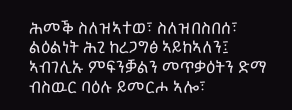ሕመቕ ስለዝኣተወ፣ ስለዝበስበሰ፣ ልዕልነት ሕጊ ከረጋግፅ ኣይከኣለን፤ ኣብገሊኡ ምፍንቓልን መጥቃዕትን ድማ ብስዉር ባዕሉ ይመርሖ ኣሎ፣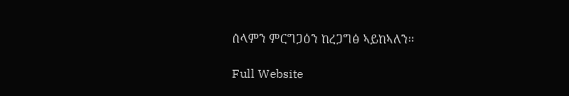ሰላምን ምርግጋዕን ከረጋግፅ ኣይከኣለን፡፡

Full Website